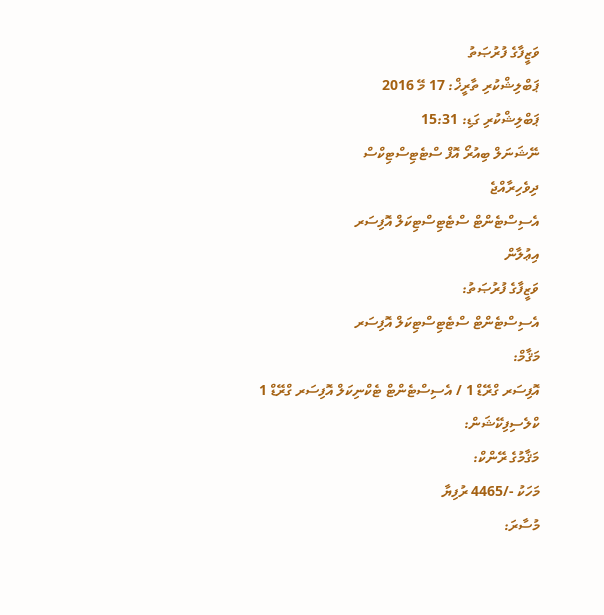ވަޒީފާގެ ފުރުޞަތު
ޕަބްލިޝްކުރި ތާރީޚް: 17 މޭ 2016
ޕަބްލިޝްކުރި ގަޑި: 15:31
ނޭޝަނަލް ބިއުރޯ އޮފް ސްޓެޓިސްޓިކްސް
ދިވެހިރާއްޖެ
އެސިސްޓެންޓް ސްޓެޓިސްޓިކަލް އޮފިސަރ
އިޢުލާން
ވަޒީފާގެ ފުރުޞަތު:
އެސިސްޓެންޓް ސްޓެޓިސްޓިކަލް އޮފިސަރ
މަޤާމް:
އޮފިސަރ ގްރޭޑް 1 / އެސިސްޓެންޓް ޓެކްނިކަލް އޮފިސަރ ގްރޭޑް 1
ކްލެސިފިކޭޝަން:
މަޤާމުގެ ރޭންކް:
މަހަކު -/4465 ރުފިޔާ
މުސާރަ: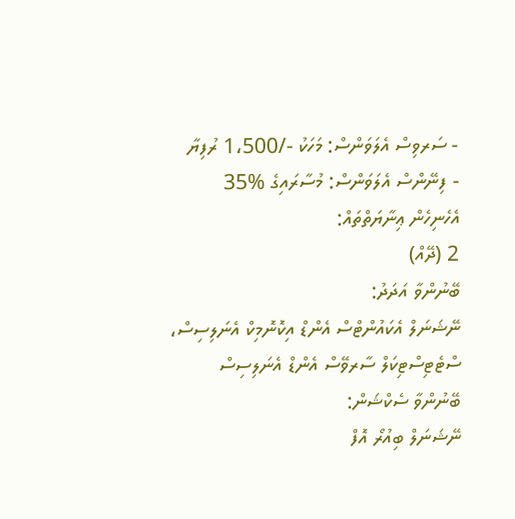- ސަރވިސް އެލަވަންސް: މަހަކު -/1،500 ރުފިޔާ
- ފިނޭންސް އެލަވަންސް: މުސާރައިގެ %35
އެހެނިހެން ޢިނާޔަތްތައް:
2 (ދޭއް)
ބޭނުންވާ އަދަދު:
ނޭޝަނަލް އެކައުންޓްސް އެންޑް އިކޮނޮމިކް އެނަލިސިސް، ސްޓެޓިސްޓިކަލް ސާރވޭސް އެންޑް އެނަލިސިސް
ބޭނުންވާ ސެކްޝަން:
ނޭޝަނަލް ބިއުރޯ އޮފް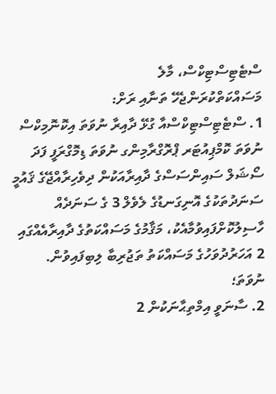ސްޓެޓިސްޓިކްސް، މާލެ
މަސައްކަތްކުރަންޖެހޭ ތަނާއި ރަށް:
1. ސްޓެޓިސްޓިކްސްއާ ގުޅޭ ދާއިރާ ނުވަތަ އިކޮނޮމިކްސް ނުވަތަ ކޮމްޕިއުޓަރ ޕްރޮގްރާމިންގ ނުވަތަ ޑިމޮގްރަފީ ފަދަ ސޯޝަލް ސައިންސަސްގެ ދާއިރާއަކުން ދިވެހިރާއްޖޭގެ ޤައުމީ ސަނަދުތަކުގެ އޮނިގަނޑުގެ ލެވެލް 3 ގެ ސަނަދެއް ހާސިލުކޮށްފައިވުމާއެކު، މަޤާމުގެ މަސައްކަތުގެ ދާއިރާއެއްގައި 2 އަހަރުދުވަހުގެ މަސައްކަތު ތަޖުރިބާ ލިބިފައިވުން. ނުވަތަ؛
2. ސާނަވީ އިމްތިޙާނަކުން 2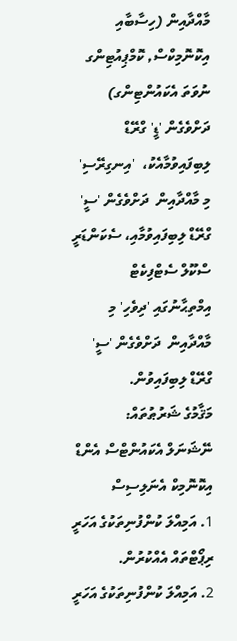މާއްދާއިން (ހިސާބާއި އިކޮނޮމިކްސް, ކޮމްޕިއުޓިންގ ނުވަތަ އެކައުންޓިންގ) ދަށްވެގެން 'ޑީ' ގްރޭޑް ލިބިފައިވުމާއެކު،  'އިނގިރޭސި' މި މާއްދާއިން  ދަށްވެގެން 'ސީ' ގްރޭޑް ލިބިފައިވުމާއި، ސެކަންޑަރީ ސްކޫލް ސެޓްފިކެޓް އިމްތިޙާނުގައި 'ދިވެހި' މި މާއްދާއިން  ދަށްވެގެން 'ސީ' ގްރޭޑް ލިބިފައިވުން.
މަޤާމުގެ ޝަރުޠުތައް:
ނޭޝަނަލް އެކައުންޓްސް އެންޑް އިކޮނޮމިކް އެނަލިސިސް
1. އަމިއްލަ ކުންފުނިތަކުގެ އަހަރީ ރިޕޯޓްތައް އެއްކުރުން.
2. އަމިއްލަ ކުންފުނިތަކުގެ އަހަރީ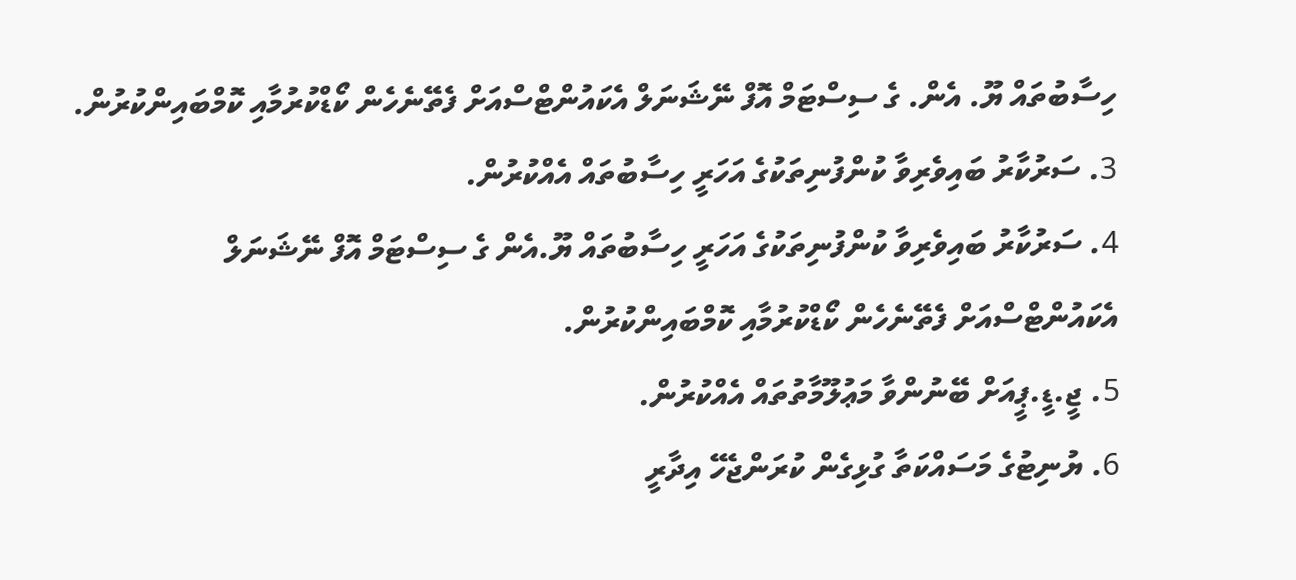ހިސާބުތައް ޔޫ. އެން. ގެ ސިސްޓަމް އޮފް ނޭޝަނަލް އެކައުންޓްސްއަށް ފެތޭނެހެން ކޯޑްކުރުމާއި ކޮމްބައިންކުރުން.
3. ސަރުކާރު ބައިވެރިވާ ކުންފުނިތަކުގެ އަހަރީ ހިސާބުތައް އެއްކުރުން.
4. ސަރުކާރު ބައިވެރިވާ ކުންފުނިތަކުގެ އަހަރީ ހިސާބުތައް ޔޫ.އެން ގެ ސިސްޓަމް އޮފް ނޭޝަނަލް އެކައުންޓްސްއަށް ފެތޭނެހެން ކޯޑްކުރުމާއި ކޮމްބައިންކުރުން.
5. ޖީ.ޑީ.ޕީއަށް ބޭނުންވާ މަޢުލޫމާތުތައް އެއްކުރުން.
6. ޔުނިޓުގެ މަސައްކަތާ ގުޅިގެން ކުރަންޖެހޭ އިދާރީ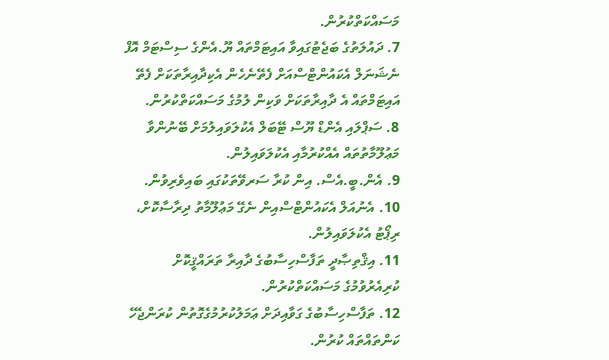މަސައްކަތްކުރުން.
7. ދައުލަތުގެ ބަޖެޓުގައިވާ އައިޓަމްތައް ޔޫ.އެންގެ ސިސްޓަމް އޮފް ނެޝަނަލް އެކައުންޓްސްއަށް ފެތޭނެހެން އެކިދާއިރާތަކަށް ފެތޭ އައިޓަމްތައް އެ ދާއިރާތަކަށް ވަކިން ލުމުގެ މަސައްކަތްކުރުން.
8. ސަޕްލައި އެންޑް ޔޫސް ޓޭބަލް އެކުލަވައިލުމަށް ބޭނުންވާ މަޢުލޫމާތުތައް އެއްކުރުމާއި އެކުލަވައިލުން.
9. އެން.ބީ.އެސް. އިން ކުރާ ސަރވޭތަކުގައި ބައިވެރިވުން.
10. އެނުއަލް އެކައުންޓްސްއިން ނެގޭ މަޢުލޫމާތު ދިރާސާކޮށް، ރިޕޯޓު އެކުލަވައިލުން.
11. އިޤްތިޞާދީ ތަފާސްހިސާބުގެ ދާއިރާ ތަރައްޤީކޮށް ކުރިއެރުވުމުގެ މަސައްކަތްކުރުން.
12. ތަފާސްހިސާބުގެ ގަވާއިދަށް ޢަމަލުކުރުމުގެގޮތުން ކުރަންޖެހޭ ކަންތައްތައް ކުރުން.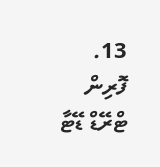13. ފޮރިން ޓްރޭޑް ޑޭޓާ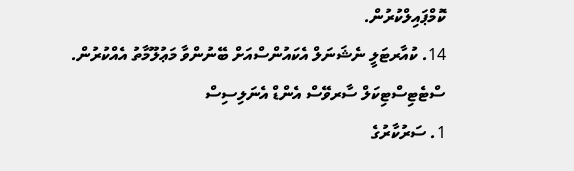ކޮމްޕައިލްކުރުން.
14. ކުއާރޓަލީ ނެޝަނަލް އެކައުންސްއަށް ބޭނުންވާ މަޢުލޫމާތު އެއްކުރުން.
ސްޓެޓިސްޓިކަލް ސާރވޭސް އެންޑް އެނަލިސިސް
1. ސަރުކާރުގެ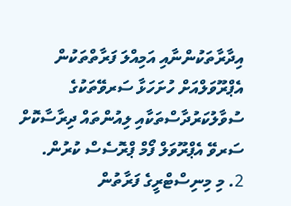އިދާރާތަކުންނާއި އަމިއްލަ ފަރާތްތަކުން އެޕްރޫވަލްއަށް ހުށަހަޅާ ސަރވޭތަކުގެ ސުވާލުކަރުދާސްތަކާއި ލިއުންތައް ދިރާސާކޮށް ސަރވޭ އެޕްރޫވަލް ފޯމް ޕްރޮސެސް ކުރުން.
2. މި މިނިސްޓްރީގެ ފަރާތުން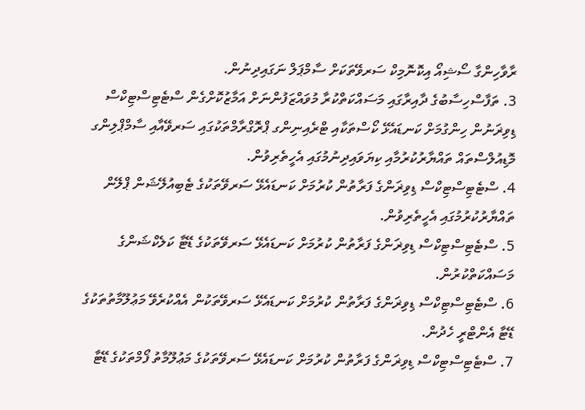ރާވާހިންގާ ސޯޝިއޯ އިކޮނޮމިކް ސަރވޭތަކަށް ސާމްޕަލް ނަގައިދިނުން.
3. ތަފާސްހިސާބުގެ ދާއިރާގައި މަސައްކަތްކުރާ މުވައްޒަފުންނަށް އަމާޒުކޮށްގެން ސްޓެޓިސްޓިކްސް ޑިވިޜަނުން ހިންގުމަށް ކަނޑައެޅޭ ކޯސްތަކާއި ޓްރެއިނިންގ ޕްރޮގްރާމްތަކުގައި ސަރވޭއާއި ސާމްޕްލިންގ މޮޑިއުލްސްތައް ތައްޔާރުކުރުމާއި ކިޔަވައިދިނުމުގައި އެހީތެރިވުން.
4. ސްޓެޓިސްޓިކްސް ޑިވިޜަންގެ ފަރާތުން ކުރުމަށް ކަނޑައެޅޭ ސަރވޭތަކުގެ ޓެބިއުލޭޝަން ޕްލޭން ތައްޔާރުކުރުމުގައި އެހީތެރިވުން.
5. ސްޓެޓިސްޓިކްސް ޑިވިޜަންގެ ފަރާތުން ކުރުމަށް ކަނޑައެޅޭ ސަރވޭތަކުގެ ޑޭޓާ ކަލެކްޝަންގެ މަސައްކަތްކުރުން.
6. ސްޓެޓިސްޓިކްސް ޑިވިޜަންގެ ފަރާތުން ކުރުމަށް ކަނޑައެޅޭ ސަރވޭތަކުން އެއްކުރެވޭ މަޢުލޫމާތުތަކުގެ ޑޭޓާ އެންޓްރީ ހެދުން.
7. ސްޓެޓިސްޓިކްސް ޑިވިޜަންގެ ފަރާތުން ކުރުމަށް ކަނޑައެޅޭ ސަރވޭތަކުގެ މަޢުލޫމާތު ފޯމްތަކުގެ ޑޭޓާ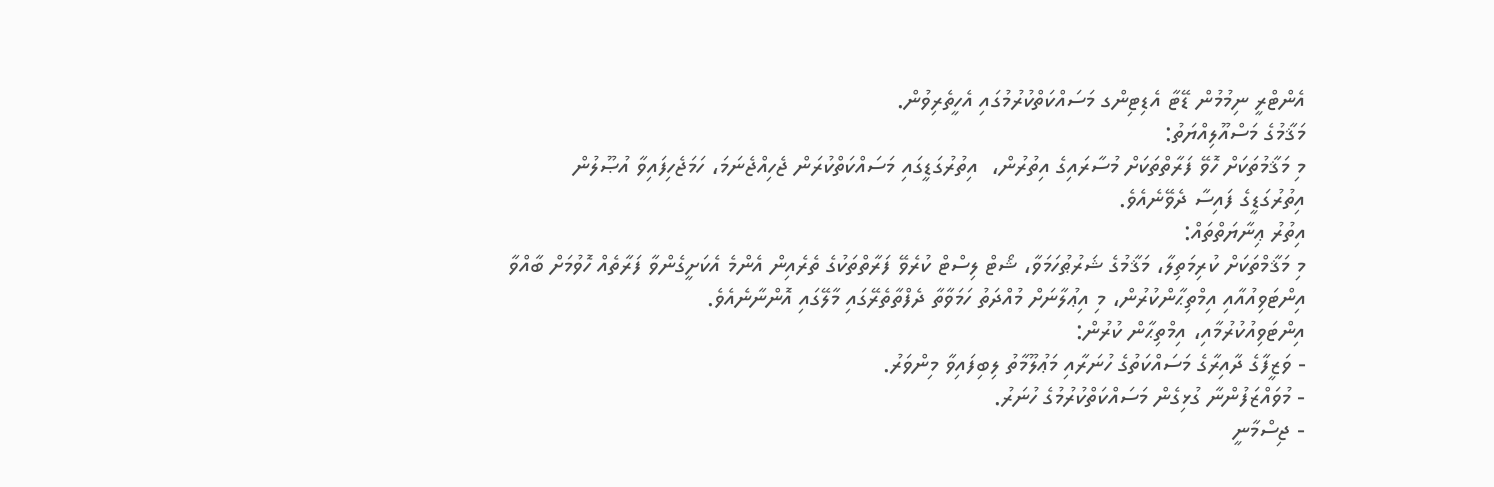އެންޓްރީ ނިމުމުން ޑޭޓާ އެޑިޓިންގ މަސައްކަތްކުރުމުގައި އެހީތެރިވުން.
މަޤާމުގެ މަސްއޫލިއްޔަތު:
މި މަޤާމުތަކަށް ހޮވޭ ފަރާތްތަކަށް މުސާރައިގެ އިތުރުން،  އިތުރުގަޑީގައި މަސައްކަތްކުރަން ޖެހިއްޖެނަމަ، ހަމަޖެހިފައިވާ އުޞޫލުން އިތުރުގަޑީގެ ފައިސާ ދެވޭނެއެވެ.
އިތުރު ޢިނާޔަތްތައް:
މި މަޤާމްތަކަށް ކުރިމަތިލާ، މަޤާމުގެ ޝަރުޠުހަމަވާ، ޝޯޓް ލިސްޓް ކުރެވޭ ފަރާތްތަކުގެ ތެރެއިން އެންމެ އެކަށީގެންވާ ފަރާތެއް ހޮވުމަށް ބާއްވާ އިންޓަވިއުއާއި އިމްތިޙާންކުރުން، މި އިޢުލާނަށް މުއްދަތު ހަމަވާތާ ދެފްތާތެރޭގައި މާލޭގައި އޮންނާނެއެވެ.
އިންޓަވިއުކުރުމާއި، އިމްތިޙާން ކުރުން:
- ވަޒީފާގެ ދާއިރާގެ މަސައްކަތުގެ ހުނަރާއި މަޢުލޫމާތު ލިބިފައިވާ މިންވަރު.
- މުވައްޒަފުންނާ ގުޅިގެން މަސައްކަތްކުރުމުގެ ހުނަރު.
- ޖިސްމާނީ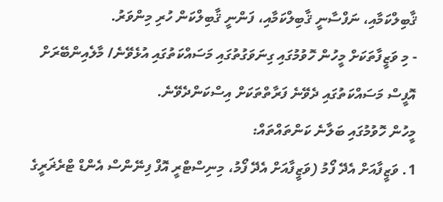ޤާބިލްކަމާއި، ނަފްސާނީ ޤާބިލްކަމާއި، ފަންނީ ޤާބިލްކަން ހުރި މިންވަރު.
- މި ވަޒީފާތަކަށް މީހުން ހޮވުމުގައި ގިނަވަގުތުގައި މަސައްކަތުގައި އުޅެވޭނެ/ މާލެއިންބޭރަށް އޮފީސް މަސައްކަތުގައި ދެވޭނެ ފަރާތްތަކަށް އިސްކަންދެވޭނެ.
މީހުން ހޮވުމުގައި ބަލާނެ ކަންތައްތައް:
1. ވަޒީފާއަށް އެދޭ ފޯމު (ވަޒީފާއަށް އެދޭ ފޯމު، މިނިސްޓްރީ އޮފް ފިނޭންސް އެންޑް ޓްރެޜަރީގެ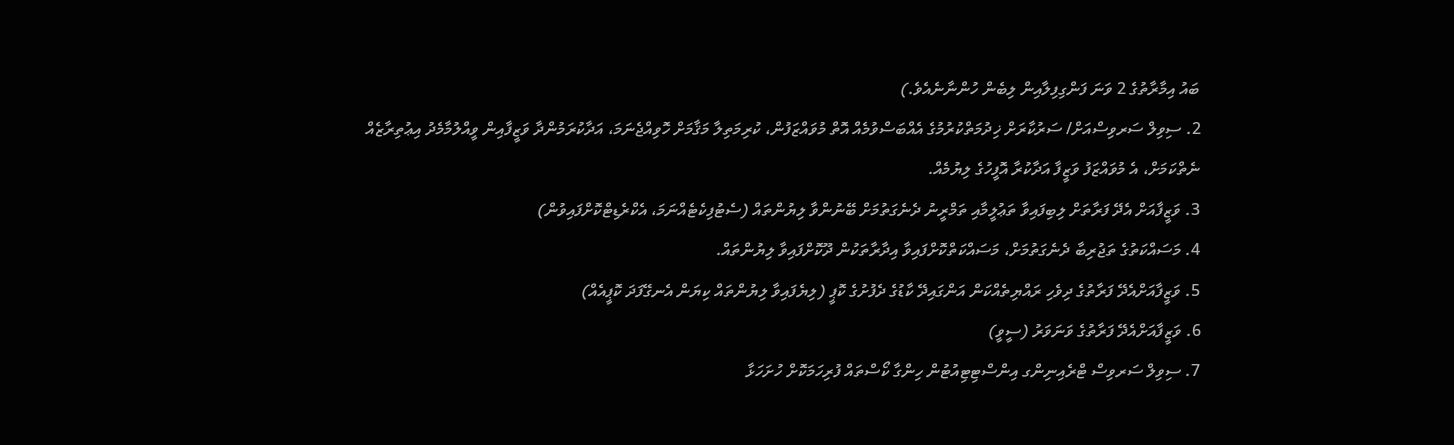ބައު އިމާރާތުގެ 2 ވަނަ ފަންގިފިލާއިން ލިބެން ހުންނާނެއެވެ.)
2. ސިވިލް ސަރވިސްއަށް/ ސަރުކާރަށް ޚިދުމަތްކުރުމުގެ އެއްބަސްވުމެއް އޮތް މުވައްޒަފުން، ކުރިމަތިލާ މަޤާމަށް ހޮވިއްޖެނަމަ، އަދާކުރަމުންދާ ވަޒީފާއިން ވީއްލުމާމެދު އިޢުތިރާޒެއް ނެތްކަމަށް، އެ މުވައްޒަފު ވަޒީފާ އަދާކުރާ އޮފީހުގެ ލިޔުމެއް.
3. ވަޒީފާއަށް އެދޭ ފަރާތަށް ލިބިފައިވާ ތަޢުލީމާއި ތަމްރީނު ދެނެގަތުމަށް ބޭނުންވާ ލިޔުންތައް (ސެޓުފިކެޓެއްނަމަ، އެކްރެޑިޓްކޮށްފައިވުން)
4. މަސައްކަތުގެ ތަޖުރިބާ ދެނެގަތުމަށް، މަސައްކަތްކޮށްފައިވާ އިދާރާތަކުން ދޫކޮށްފައިވާ ލިޔުންތައް.
5. ވަޒީފާއަށްއެދޭ ފަރާތުގެ ދިވެހި ރައްޔިތެއްކަން އަންގައިދޭ ކާޑުގެ ދެފުށުގެ ކޮޕީ (ލިޔެފައިވާ ލިޔުންތައް ކިޔަން އެނގޭފަދަ ކޮޕީއެއް)
6. ވަޒީފާއަށްއެދޭ ފަރާތުގެ ވަނަވަރު (ސީވީ)
7. ސިވިލް ސަރވިސް ޓްރެއިނިންގ އިންސްޓިޓިއުޓުން ހިންގާ ކޯސްތައް ފުރިހަމަކޮށް ހުށަހަޅާ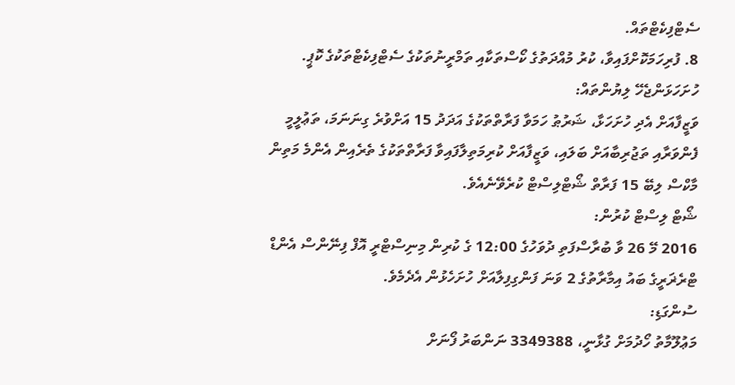ސެޓްފިކެޓްތައް.
8. ފުރިހަމަކޮށްފައިވާ، ކުރު މުއްދަތުގެ ކޯސްތަކާއި ތަމްރީނުތަކުގެ ސެޓްފިކެޓްތަކުގެ ކޮޕީ.
ހުށަހަޅަންޖެހޭ ލިޔުންތައް:
ވަޒީފާއަށް އެދި ހުށަހަޅާ، ޝަރުޠު ހަމަވާ ފަރާތްތަކުގެ އަދަދު 15 އަށްވުރެ ގިނަނަމަ، ތަޢުލީމީ ފެންވަރާއި ތަޖުރިބާއަށް ބަލައި، ވަޒީފާއަށް ކުރިމަތިލާފައިވާ ފަރާތްތަކުގެ ތެރެއިން އެންމެ މަތިން މާކްސް ލިބޭ 15 ފަރާތް ޝޯޓްލިސްޓް ކުރެވޭނެއެވެ.
ޝޯޓް ލިސްޓް ކުރުން:
2016 މޭ 26 ވާ ބުރާސްފަތި ދުވަހުގެ 12:00 ގެ ކުރިން މިނިސްޓްރީ އޮފް ފިނޭންސް އެންޑް ޓްރެޜަރީގެ ބައު އިމާރާތުގެ 2 ވަނަ ފަންގިފިލާއަށް ހުށަހެޅުން އެދެމެވެ.
ސުންގަޑި:
މަޢުލޫމާތު ހޯދުމަށް ގުޅާނީ، 3349388 ނަންބަރު ފޯނަށް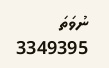ނުވަތަ 3349395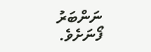ނަންބަރު ފޯނަށެވެ.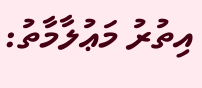އިތުރު މަޢުލާމާތު: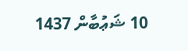10 ޝަޢުބާން 1437